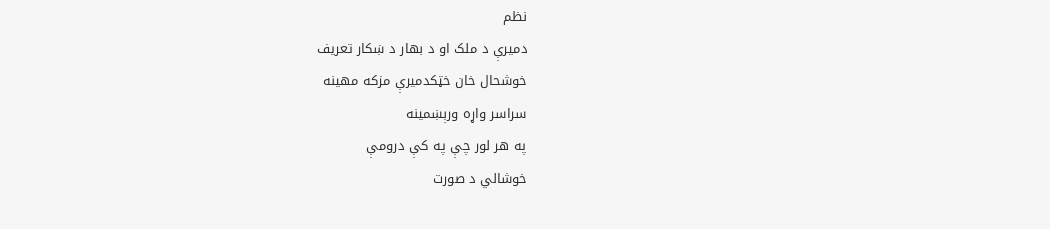نظم
دميرې د ملک او د بهار د ښکار تعريف
خوشحال خان خټکدميرې مزکه مهينه
سراسر واړه ورېښمينه
په هر لور چې په کې درومې
خوشالي د صورت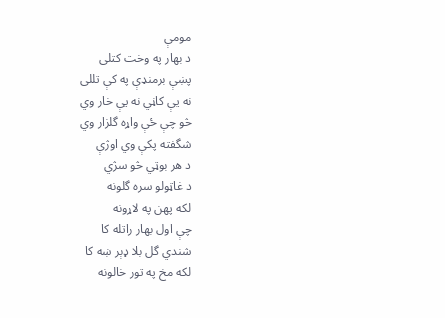مومې
د بهار په وخت کتلی
پښې برمنډې په کې تللی
نه يې کاڼي نه يې خار وي
څو چې ځې واړه گلزار وي
شگفته پکې وي اوژې
د هر بوټي څو سژي
د غاټولو سره گلونه
لکه پهن په لاړونه
چې اول بهار راتله کا
شندي گل بلا ډېر ښه کا
لکه مخ په تور خالونه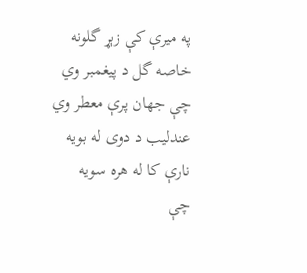په ميرې کې زېړ گلونه
خاصه گل د پيغمبر وي
چې جهان پرې معطر وي
عندليب د دوی له بويه
نارې کا له هره سويه
چې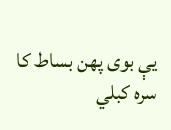يې بوی پهن بساط کا
سره کبلي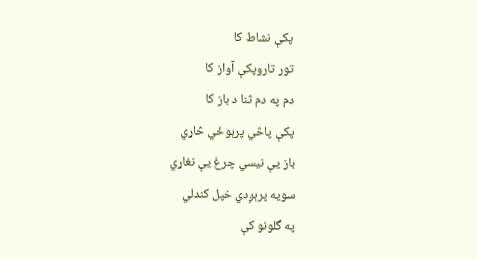پکې نشاط کا
تور تاروپکې آواز کا
دم په دم ثنا د باز کا
پکې پاڅي پرېوځي څاړي
باز يې نيسي چرغ يې نغاړي
سويه پرېږدي خپل کندلي
په گلونو کې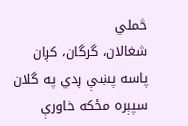څملي
شغالان، گرگان، کږان
پاسه پښې ږدي په گلان
سپېره مځکه خاورې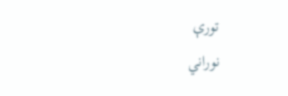تورې
نوراني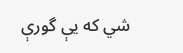شي که يې گورې